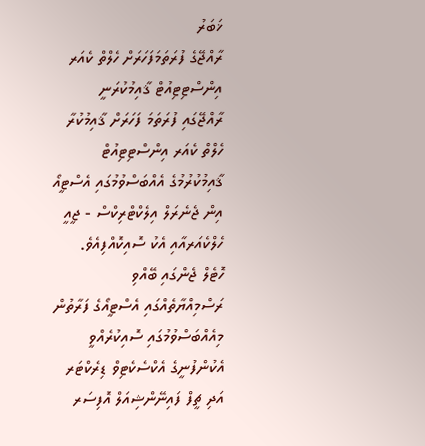ޚަބަރު
ރާއްޖޭގެ ފުރަތަމަފަހަރަށް ހެލްތް ކެއަރ އިންސްޓިޓިއުޓް ޤާއިމުކުރަނީ
ރާއްޖޭގައި ފުރަތަމަ ފަހަރަށް ޤާއިމުކުރާ ހެލްތް ކެއަރ އިންސްޓިޓިއުޓް ޤާއިމުކުރުމުގެ އެއްބަސްވުމުގައި އެސްޓީއޯ އިން ޖެނެރަލް އިލެކްޓްރިކްސް - ޖީއީ ހެލްކެއަރއާއި އެކު ސޮއިކޮއްފިއެވެ.
ހޮޓެލް ޖެންގައި ބޭއްވި ރަސްމިއްޔާތެއްގައި އެސްޓީއޯގެ ފަރާތުން މިއެއްބަސްވުމުގައި ސޮއިކުރެއްވީ އެކުންފުނީގެ އެކްސެކެޓިވް ޑިރެކްޓަރ އަދި ޗީފް ފައިނޭންޝިއަލް އޮފިސަރ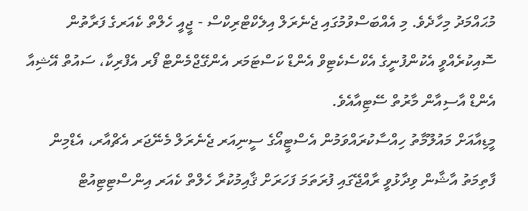މުޙައްމަދު މިހާދެވެ. މި އެއްބަސްވުމުގައި ޖެނެރަލް އިލެކްޓްރިކްސް - ޖީއީ ހެލްތް ކެއަރގެ ފަރާތުން ސޮއިކުރެއްވީ އެކުންފުނީގެ އެކްސެކެޓިވް އެންޑް ކަސްޓަމަރ އެންގޭޖްމެންޓް ފޯރ އެފްރިކާ، ސައުތް އޭޝިއާ އެންޑް އާސިއާން މާރުތް ސޭޓިއާއެވެ.
މީޑިއާއަށް މައުލޫމާތު ހިއްސާކުރައްވަމުން އެސްޓީއޯގެ ސީނިއަރ ޖެނެރަލް މެނޭޖަރ އެޗްއާރ، އެޑްމިން ފާތިމަތު އާޝާން ވިދާޅުވީ ރާއްޖޭގައި ފުރަތަމަ ފަހަރަށް ޤާއިމުކުރާ ހެލްތް ކެއަރ އިންސްޓިޓިއުޓް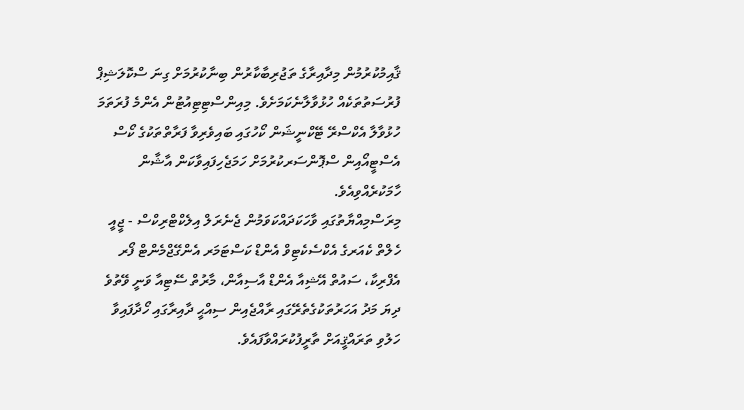ޤާއިމުކުރުމުން މިދާއިރާގެ ތަޖުރިބާކާރުން ބިނާކުރުމަށް ގިނަ ސްކޮލަޝިޕް ފުރުސަތުތަކެއް ހުޅުވާލާނެކަމަށެވެ. މިއިންސްޓިޓިއުޓުން އެންމެ ފުރަތަމަ ހުޅުވާލާ އެކްސްރޭ ޓޭކްނީޝަން ކޯހުގައި ބައިވެރިވާ ފަރާތްތަކުގެ ކޯސް އެސްޓީއޯއިން ސްޕޮންސަރކުރުމަށް ހަމަޖެހިފައިވާކަން އާޝާން ހާމަކުރެއްވިއެވެ.
މިރަސްމިއްޔާތުގައި ވާހަކަދައްކަވަމުން ޖެނެރަލް އިލެކްޓްރިކްސް - ޖީއީ ހެލްތް ކެއަރގެ އެކްސެކެޓިވް އެންޑް ކަސްޓަމަރ އެންގޭޖްމެންޓް ފޯރ އެފްރިކާ، ސައުތް އޭޝިއާ އެންޑް އާސިއާން، މާރުތް ސޭޓިއާ ވަނީ ވޭތުވެ ދިޔަ މަދު އަހަރުތަކުގެތެރޭގައި ރާއްޖެއިން ސިއްޙީ ދާއިރާގައި ހޯދާފައިވާ ހަލުވި ތަރައްޤީއަށް ތާރީފުކުރައްވާފައެވެ.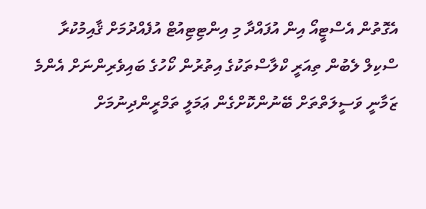އެގޮތުން އެސްޓީއޯ އިން އުފައްދާ މި އިންޓިޓިއުޓް އުފެއްދުމަށް ޤާއިމުކުރާ ސްކިލް ލެބުން ތިއަރީ ކްލާސްތަކުގެ އިތުރުން ކޯހުގެ ބައިވެރިންނަށް އެންމެ ޒަމާނީ ވަސީލަތްތަށް ބޭނުންކޮށްގެން ޢަމަލީ ތަމްރީންދިނުމަށް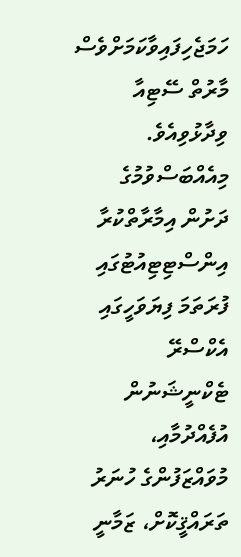ހަމަޖެހިފައިވާކަމަށްވެސް މާރުތް ސޭޓިއާ ވިދާޅުވިއެވެ.
މިއެއްބަސްވުމުގެ ދަށުން އިމާރާތްކުރާ އިންސްޓިޓިއުޓުގައި ފުރަތަމަ ފިޔަވަހީގައި އެކްސްރޭ ޓެކްނީޝަނުން އުފެއްދުމާއި، މުވައްޒަފުންގެ ހުނަރު ތަރައްޤީކޮށް، ޒަމާނީ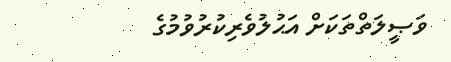ވަޞީލަތްތަކަށް އަޙުލުވެރިކުރުވުމުގެ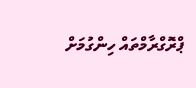ޕްރޮގްރާމްތައް ހިންގުމަށް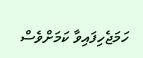ހަމަޖެހިފައިވާ ކަމަށްވެސް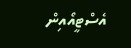އެސްޓީއޯއިން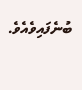ބުނެފައިވެއެވެ.